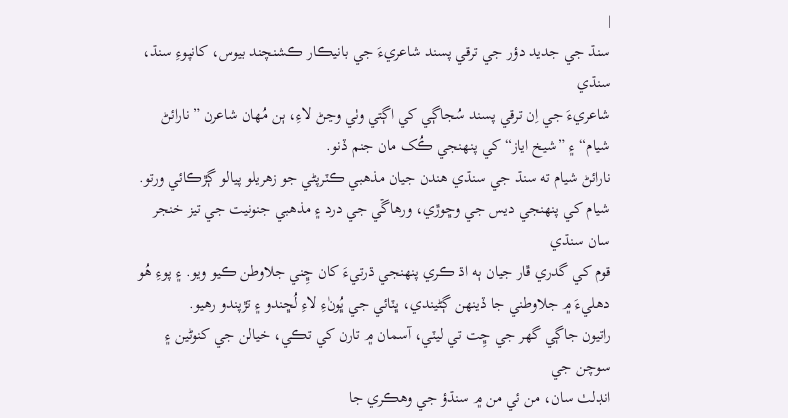|
سنڌ جي جديد دؤر جي ترقي پسند شاعريءَ جي بانيڪار ڪشنچند بيوس، کانپوءِ سنڌ، سنڌي
شاعريءَ جي اِن ترقي پسند سُجاڳي کي اڳتي وٺي وڃڻ لاءِ، ٻن مُهان شاعرن ”نارائڻ
شيام“ ۽ ”شيخ اياز“ کي پنهنجي ڪُک مان جنم ڏنو.
نارائڻ شيام ته سنڌ جي سنڌي هندن جيان مذهبي ڪٽرپڻي جو زهريلو پيالو ڳڙڪائي ورتو.
شيام کي پنهنجي ديس جي وڇوڙي، ورهاڱي جي درد ۽ مذهبي جنونيت جي تيز خنجر سان سنڌي
قوم کي گدري ڦار جيان ٻه اڌ ڪري پنهنجي ڌرتيءَ کان ڇِني جلاوطن ڪيو ويو. ۽ پوءِ هُو
دهليءَ ۾ جلاوطني جا ڏينهن ڳڻيندي، ڀٽائي جي ڀُونٰءِ لاءِ لُڇندو ۽ تڙپندو رهيو.
راتيون جاڳي گھر جي ڇِت تي ليٽي، آسمان ۾ تارن کي تڪي، خيالن جي کنوڻين ۽ سوچن جي
انڊلٺ سان، من ئي من ۾ سنڌؤ جي وهڪري جا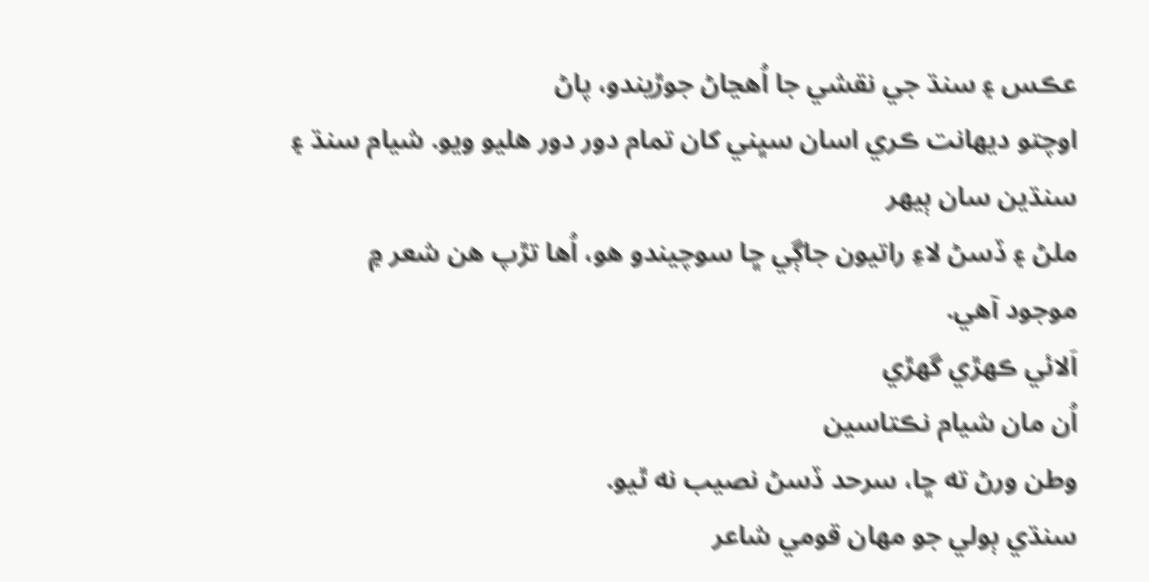عڪس ۽ سنڌ جي نقشي جا اُهڃاڻ جوڙيندو، پاڻ
اوچتو ديهانت ڪري اسان سڀني کان تمام دور دور هليو ويو. شيام سنڌ ۽ سنڌين سان ٻيهر
ملڻ ۽ ڏسڻ لاءِ راتيون جاڳي ڇا سوچيندو هو، اُها تڙپ هن شعر ۾ موجود آهي.
اَلائي ڪهڙي گھڙي
اُن مان شيام نڪتاسين
وطن ورڻ ته ڇا، سرحد ڏسڻ نصيب نه ٿيو.
سنڌي ٻولي جو مهان قومي شاعر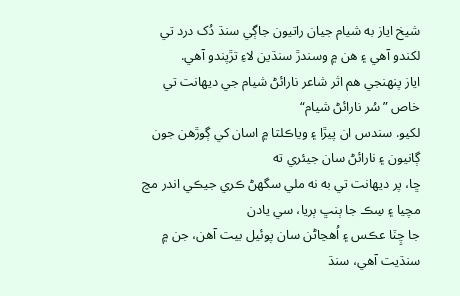شيخ اياز به شيام جيان راتيون جاڳي سنڌ دُک درد تي
لکندو آهي ۽ هن ۾ وسندڙ سنڌين لاءِ تڙپندو آهي.
اياز پنهنجي هم اثر شاعر نارائڻ شيام جي ديهانت تي خاص ”سُر نارائڻ شيام“
لکيو. سندس ان پيڙا ۽ وياڪلتا ۾ اسان کي ڳوڙهن جون ڳانيون ۽ نارائڻ سان جيئري ته
ڇا، پر ديهانت تي به نه ملي سگھڻ ڪري جيڪي اندر مچ مچيا ۽ سِڪ جا ٻنڀ ٻريا، سي يادن
جا چِٽا عڪس ۽ اُهڃاڻن سان پوئيل بيت آهن، جن ۾ سنڌيت آهي، سنڌ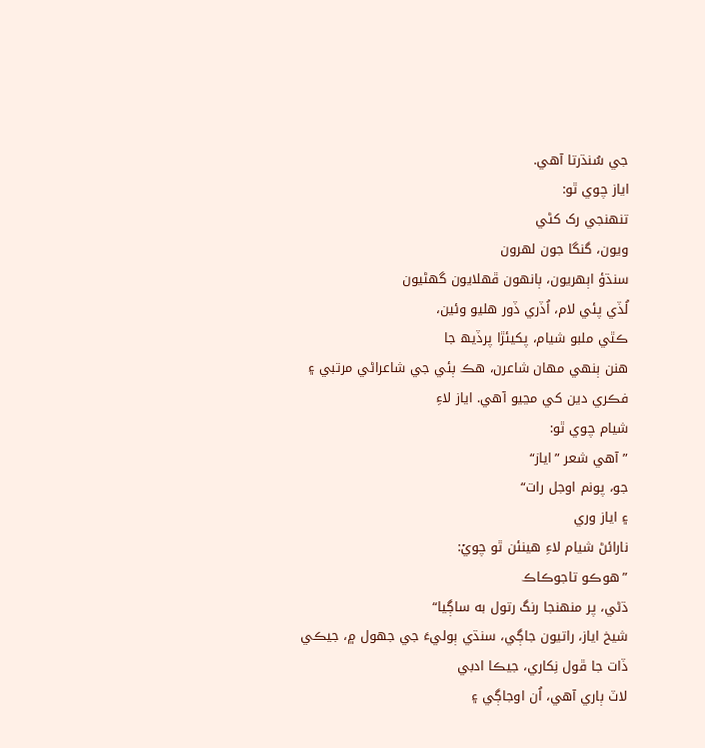جي سُنڌرتا آهي.
اياز چوي ٿو:
تنهنجي رک کڻي
ويون، گنگا جون لهرون
سنڌؤ اٻهريون، ٻانهون ڦهلايون گھڻيون
لُڏي پئي لام، اُڏري ڏور هليو وئين،
ڪٿي ملبو شيام، پکيئڙا پرڏيھ جا
هنن ٻنهي مهان شاعرن، هڪ ٻئي جي شاعراڻي مرتبي ۽ فڪري دين کي مڃيو آهي. اياز لاءِ
شيام چوي ٿو:
”آهي شعر ”اياز“
جو، پونم اوجل رات“
۽ اياز وري
نارائڻ شيام لاءِ هينئن ٿو چويۡ:
”هوڪو تاجوڪاڪ
ڌڻي، پر منهنجا رنگ رتول به ساڳيا“
شيخ اياز، راتيون جاڳي، سنڌي ٻوليءَ جي جھول ۾، جيڪي ڏات جا ڦول نِکاري، جيڪا ادبي
لاٽ ٻاري آهي، اُن اوجاڳي ۽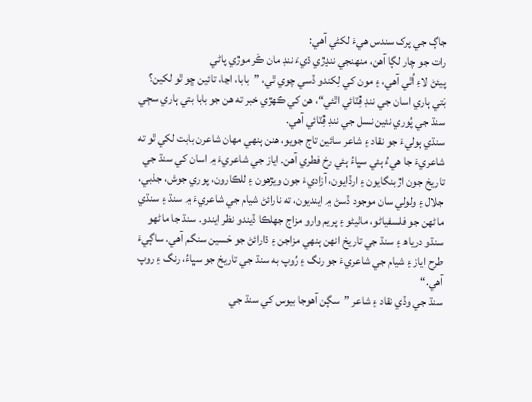جاڳ جي پرک سندس هيءَ لکڻي آهي:
رات جو چار لڳا آهن، منهنجي ننڍڙي ڌيءَ ننڊ مان ڪَر موڙي پاڻي
پيئڻ لاءِ اُٿي آهي، ۽ مون کي لِکندو ڏسي چوي ٿي، ”بابا، اڃا، تائين ڇو ٿو لکين؟
بَتي ٻاري اسان جي ننڊ ڦِٽائي اٿئي“، هن کي ڪهڙي خبر ته هن جو بابا بتي ٻاري سڄي
سنڌ جي پُوري نئين نسل جي ننڊ ڦِٽائي آهي.
سنڌي ٻوليءَ جو نقاد ۽ شاعر سائين تاج جويو، هنن ٻنهي مهان شاعرن بابت لکي ٿو ته
شاعريءَ جا هيءُ ٻئي سڀاءُ ٻئي رخ فطري آهن. اياز جي شاعريءَ ۾ اسان کي سنڌ جي
تاريخ جون اڙبنگايون ۽ ارڏايون، آزاديءَ جون ويڙهون ۽ للڪارون، پوري جوش، جذبي،
جلال ۽ ولولي سان موجود ڏسڻ ۾ اينديون، ته نارائڻ شيام جي شاعريءَ ۾ سنڌ ۽ سنڌي
ماڻهن جو فلسفياڻو، ماٺيڻو ۽ پريم وارو مزاج جھلڪا ڏيندو نظر ايندو. سنڌ جا ماڻهو
سنڌو درياھ ۽ سنڌ جي تاريخ انهن ٻنهي مزاجن ۽ ڌارائڻ جو حَسين سنگم آهي. ساڳيءَ
طرح اياز ۽ شيام جي شاعريءَ جو رنگ ۽ رُوپ به سنڌ جي تاريخ جو سڀاءُ، رنگ ۽ روپ
آهي.“
سنڌ جي وڏي نقاد ۽ شاعر ”سڳن آهوجا بيوس کي سنڌ جي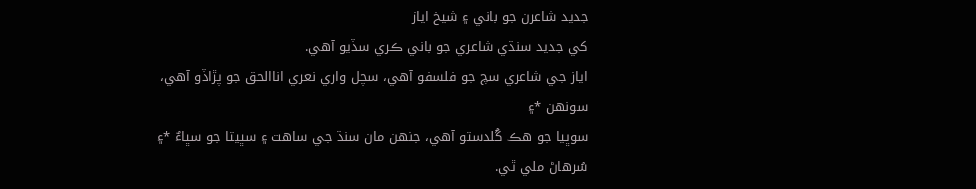جديد شاعرن جو باني ۽ شيخ اياز
کي جديد سنڌي شاعري جو باني ڪري سڏيو آهي.
اياز جي شاعري سچ جو فلسفو آهي، سچل واري نعري اناالحق جو پڙاڏو آهي، سونهن *۽
سوڀيا جو هڪ گُلدستو آهي، جنهن مان سنڌ جي ساهت ۽ سڀيتا جو سڀاءٌ *۽ سُرهاڻ ملي ٿي.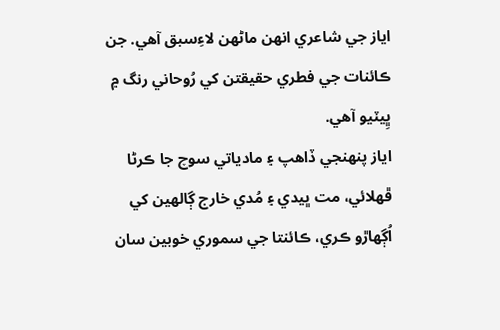اياز جي شاعري انهن ماڻهن لاءِسبق آهي. جن ڪائنات جي فطري حقيقتن کي رُوحاني رنگ ۾
ڀِيٽيو آهي.
اياز پنهنجي ڏاهپ ۽ مادياتي سوچ جا ڪرڻا ڦهلائي، مت ڀيدي ۽ مُدي خارج ڳالهين کي
اُڳهاڙو ڪري، ڪائنتا جي سموري خوبين سان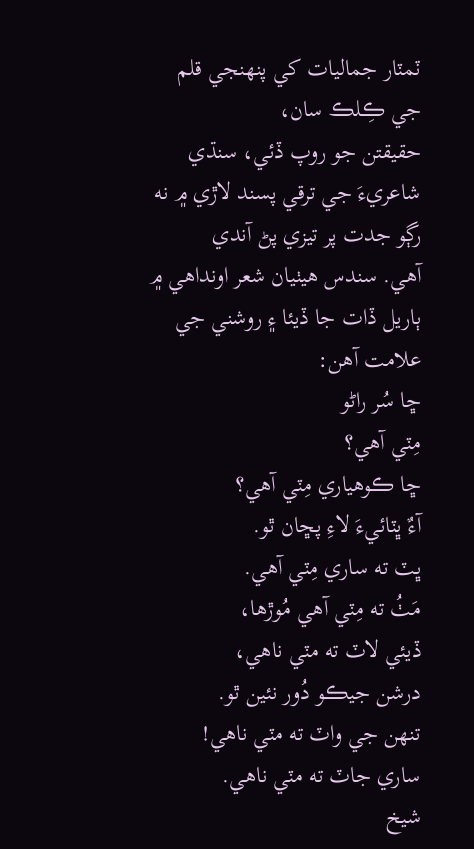ٽمٽار جماليات کي پنهنجي قلم جي ڪِلڪ سان،
حقيقتن جو روپ ڏئي، سنڌي شاعريءَ جي ترقي پسند لاڙي ۾ نه رڳو جدت پر تيزي پڻ آندي
آهي. سندس هيٺيان شعر اونداهي ۾ ٻاريل ڏات جا ڏيئا ۽ روشني جي علامت آهن:
ڇا سُر راڻو
مِٽي آهي؟
ڇا ڪوهياري مِٽي آهي؟
آءٌ ڀٽائيءَ لاءِ پڇان ٿو.
ڀٽ ته ساري مِٽي آهي.
مَٺُ ته مِٽي آهي مُوڙها،
ڏيئي لاٽ ته مٽي ناهي،
درشن جيڪو دُور نئين ٿو.
تنهن جي واٽ ته مٽي ناهي!
ساري جاٽ ته مٽي ناهي.
شيخ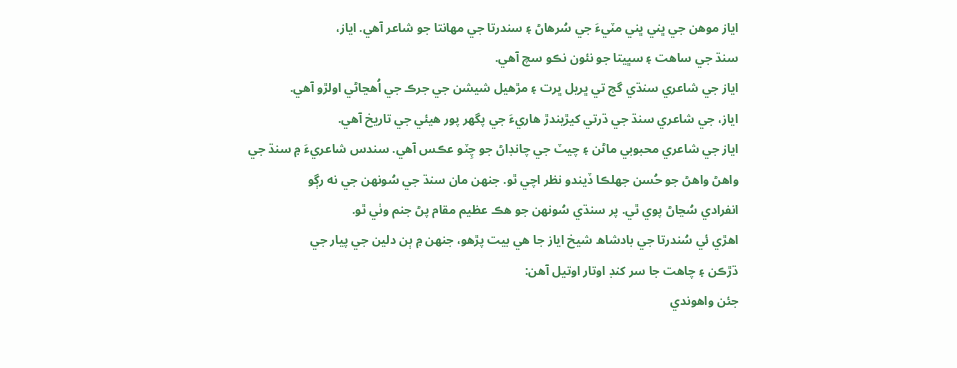اياز موهن جي ڀني ڀني مٽيءَ جي سُرهاڻ ۽ سندرتا جي مهانتا جو شاعر آهي. اياز،
سنڌ جي ساهت ۽ سڀيتا جو نئون نڪو سچ آهي.
اياز جي شاعري سنڌي گج تي ڀريل ڀرت ۽ مڙهيل شيشن جي جرڪ جي اُهڃاڻي اولڙو آهي.
اياز، جي شاعري سنڌ جي ڌرتي کيڙيندڙ هاريءَ جي پگھر پور هيئي جي تاريخ آهي.
اياز جي شاعري محبوبي ماڻن ۽ چيٽ جي چانڊاڻ جو چِٽو عڪس آهي. سندس شاعريءَ ۾ سنڌ جي
واهڻ واهڻ جو حُسن جھلڪا ڏيندو نظر اچي ٿو. جنهن مان سنڌ جي سُونهن جي نه رڳو
انفرادي سُڃاڻ پوي ٿي. پر سنڌي سُونهن جو هڪ عظيم مقام پڻ جنم وٺي ٿو.
اهڙي ئي سُندرتا جي بادشاھ شيخ اياز جا هي بيت پڙهو، جنهن ۾ ٻن دلين جي پيار جي
ڌڙڪن ۽ چاهت جا سر کنڊ اوتار اوتيل آهن:
جئن واهوندي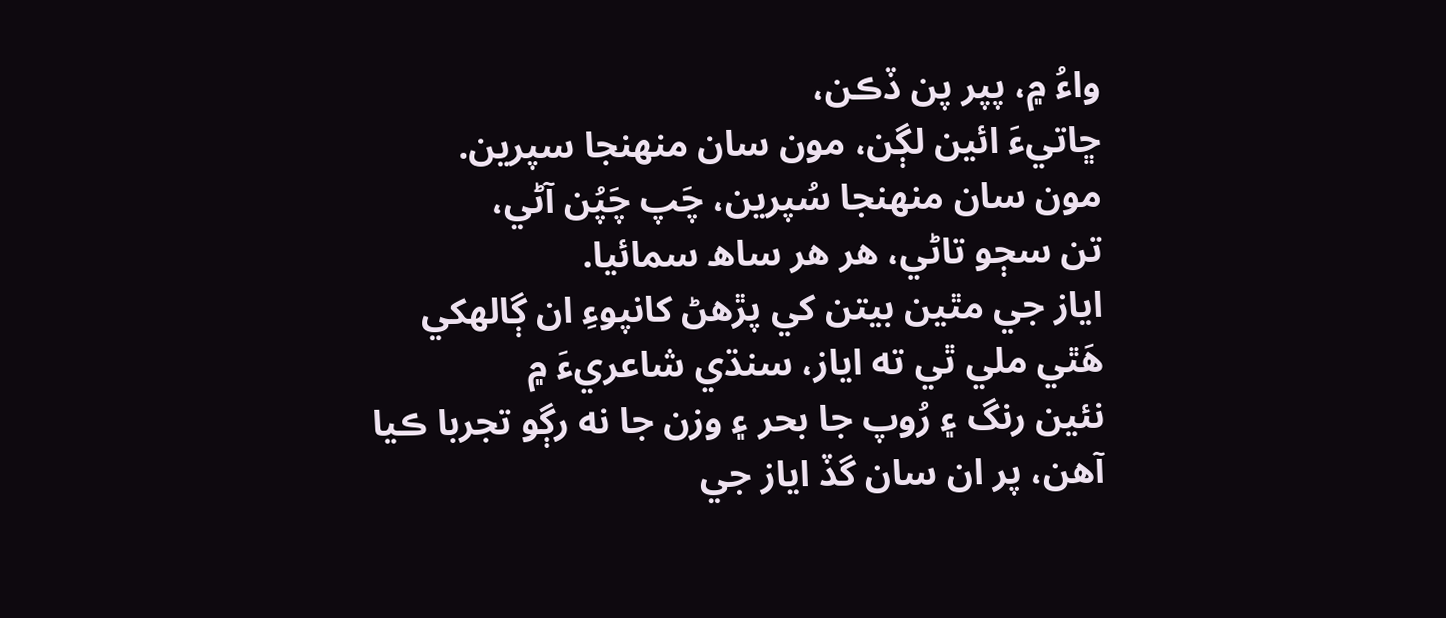واءُ ۾، پپر پن ڏڪن،
ڇاتيءَ ائين لڳن، مون سان منهنجا سپرين.
مون سان منهنجا سُپرين، چَپ چَپُن آڻي،
تن سڄو تاڻي، هر هر ساھ سمائيا.
اياز جي مٿين بيتن کي پڙهڻ کانپوءِ ان ڳالھکي هَٿي ملي ٿي ته اياز، سنڌي شاعريءَ ۾
نئين رنگ ۽ رُوپ جا بحر ۽ وزن جا نه رڳو تجربا ڪيا آهن، پر ان سان گڏ اياز جي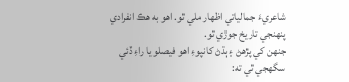شاعريءَ جمالياتي اظهار ملي ٿو. اهو به هڪ انفرادي پنهنجي تاريخ جوڙي ٿو.
جنهن کي پڙهڻ ۽ ٻڌڻ کانپوءِ اهو فيصلو يا راءِ ڏئي سگھجي ٿي ته: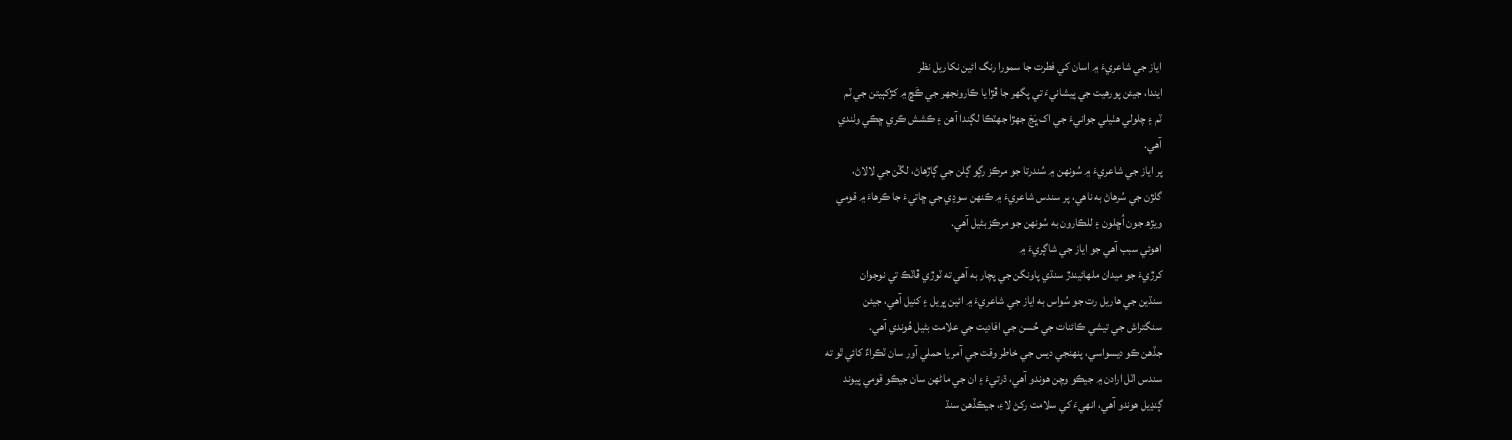اياز جي شاعريءَ ۾ اسان کي فطرت جا سمورا رنگ ائين نکاريل نظر
ايندا، جيئن پورهيت جي پيشانيءَ تي پگھر جا ڦڙا يا ڪارونجھر جي ڪَڇ ۾ کڙکٻيتن جي ٽم
ٽم ۽ چلولي هٺيلي جوانيءَ جي اک ڀَڃَ جھڙا جھٽڪا لڳندا آهن ۽ ڪشش ڪري ڇڪي وٺندي
آهي.
پر اياز جي شاعريءَ ۾ سُونهن ۾ سُندرتا جو مرڪز رڳو ڳلن جي ڳاڙهاڻ، لڱن جي لالاڻ،
گلڙن جي سُرهاڻ به ناهي، پر سندس شاعريءَ ۾ ڪنهن سوڍي جي ڇاتيءَ جا ڪرهاءَ ۾ قومي
ويڙھ جون اُڇلون ۽ للڪارون به سُونهن جو مرڪز بڻيل آهي.
اهوئي سبب آهي جو اياز جي شاڳريءَ ۾
کرڙيءَ جو ميدان ملهائيندڙ سنڌي پاونگن جي پچار به آهي ته ٽوڙي ڦاٽڪ تي نوجوان
سنڌين جي هاريل رت جو سُواس به اياز جي شاعريءَ ۾ ائين ڀريل ۽ کنيل آهي، جيئن
سنگتراش جي تيشي ڪائنات جي حُسن جي افاديت جي علامت بڻيل هُوندي آهي.
جڏهن ڪو ديسواسي، پنهنجي ديس جي خاطر وقت جي آمر يا حملي آور سان ٽڪراءٌ کائي ٿو ته
سندس اٽل ارادن ۾ جيڪو وچن هوندو آهي، ڌرتيءَ ۽ ان جي ماڻهن سان جيڪو قومي پيوند
ڳنڍيل هوندو آهي، انهيءَ کي سلامت رکڻ لاءِ، جيڪڏهن سنڌ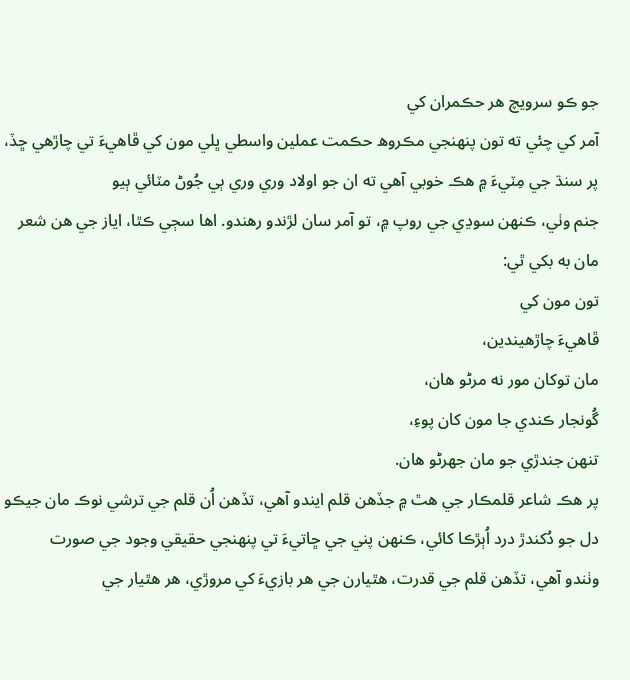جو ڪو سرويچ هر حڪمران کي
آمر کي چئي ته تون پنهنجي مڪروھ حڪمت عملين واسطي ڀلي مون کي ڦاهيءَ تي چاڙهي ڇڏ،
پر سنڌ جي مِٽيءَ ۾ هڪ خوبي آهي ته ان جو اولاد وري وري ٻي جُوڻ مٽائي ٻيو
جنم وٺي، ڪنهن سوڍي جي روپ ۾، تو آمر سان لڙندو رهندو. اها سڄي ڪٿا، اياز جي هن شعر
مان به بکي ٿي:
تون مون کي
ڦاهيءَ چاڙهيندين،
مان توکان مور نه مرڻو هان،
گُونجار ڪندي جا مون کان پوءِ،
تنهن جندڙي جو مان جھرڻو هان.
پر هڪ شاعر قلمڪار جي هٿ ۾ جڏهن قلم ايندو آهي، تڏهن اُن قلم جي ترشي نوڪ مان جيڪو
دل جو دُکندڙ درد اُٻڙڪا کائي، ڪنهن پني جي ڇاتيءَ تي پنهنجي حقيقي وجود جي صورت
وٺندو آهي، تڏهن قلم جي قدرت، هٿيارن جي هر بازيءَ کي مروڙي، هر هٿيار جي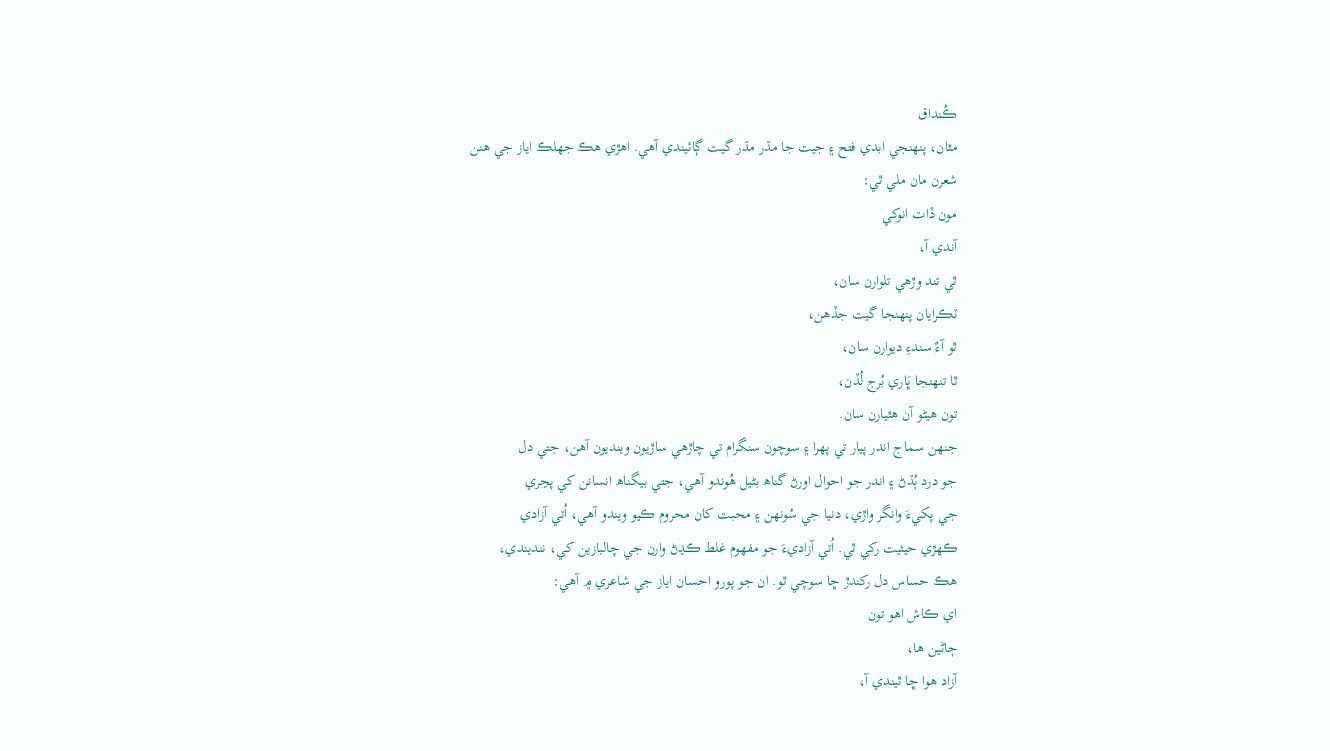ڪُنداق
مٿان، پنهنجي ابدي فتح ۽ جيت جا مڌر مڌر گيت ڳائيندي آهي. اهڙي هڪ جھلڪ اياز جي هنن
شعرن مان ملي ٿي:
مون ڏات انوکي
آندي آ،
ٿي تند وڙهي تلوارن سان،
ٽڪرايان پنهنجا گيت جڏهن،
ٿو آءٌ سندءِ ديوارن سان،
ٿا تنهنجا ڀَاري بُرج لُڏن،
تون هيڻو آن هٿيارن سان.
جنهن سماج اندر پيار تي پهرا ۽ سوچون سنگرام تي چاڙهي ساڙيون وينديون آهن، جتي دل
جو درد ٻُڌڻ ۽ اندر جو احوال اورڻ گناھ بڻيل هُوندو آهي، جتي بيگناھ انسانن کي پڃري
جي پکيءَ وانگر واڙي، دنيا جي سُونهن ۽ محبت کان محروم ڪيو ويندو آهي، اُتي آزادي
ڪهڙي حيثيت رکي ٿي. اُتي آزاديءَ جو مفهوم غلط ڪڍڻ وارن جي چالبازين کي، ننديندي،
هڪ حساس دل رکندڙ ڇا سوچي ٿو. ان جو پورو احسان اياز جي شاعري ۾ آهي:
اي ڪاش اهو تون
ڄاڻين ها،
آزاد هوا ڇا ٿيندي آ،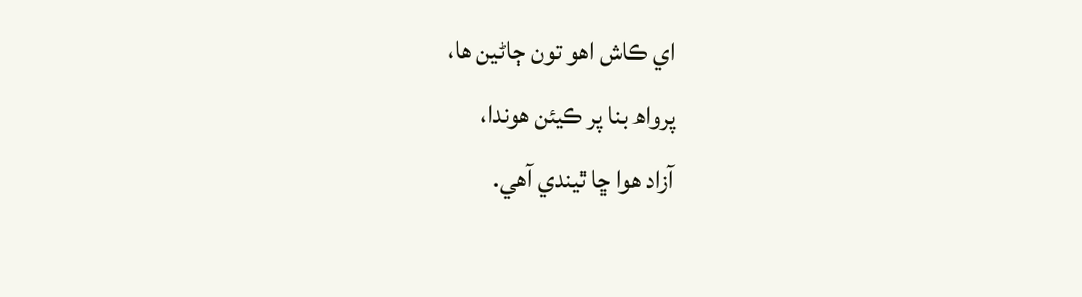اي ڪاش اهو تون ڄاڻين ها،
پرواھ بنا پر ڪيئن هوندا،
آزاد هوا ڇا ٿيندي آهي.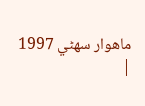ماهوار سهڻي 1997
|